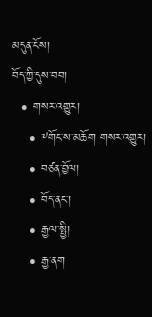མདུན་ངོས།
བོད་ཀྱི་དུས་བབ།
  • གསར་འགྱུར།
    • ༸གོང་ས་མཆོག གསར་འགྱུར།
    • བཙན་བྱོལ།
    • བོད་ནང་།
    • རྒྱལ་སྤྱི།
    • རྒྱ་ནག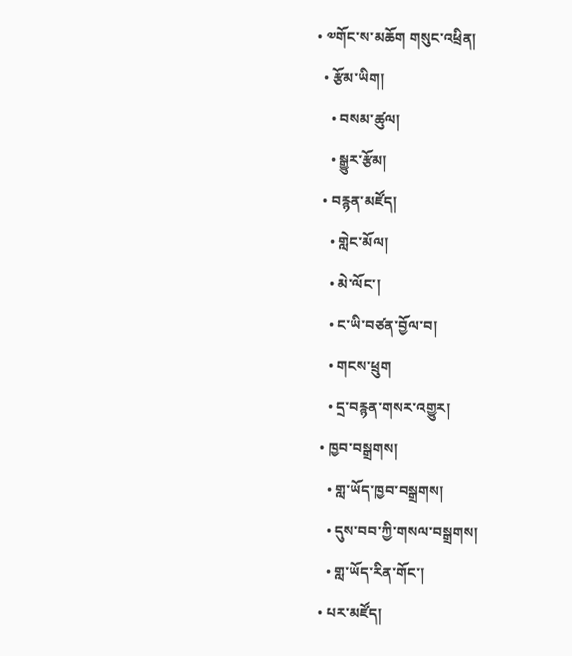• ༧གོང་ས་མཆོག གསུང་འཕྲིན།
  • རྩོམ་ཡིག།
    • བསམ་ཚུལ།
    • སྒྱུར་རྩོམ།
  • བརྙན་མཛོད།
    • གླེང་མོལ།
    • མེ་ལོང་།
    • ང་ཡི་བཙན་བྱོལ་བ།
    • གངས་ཕྲུག
    • དྲ་བརྙན་གསར་འགྱུར།
  • ཁྱབ་བསྒྲགས།
    • གླ་ཡོད་ཁྱབ་བསྒྲགས།
    • དུས་བབ་ཀྱི་གསལ་བསྒྲགས།
    • གླ་ཡོད་རིན་གོང་།
  • པར་མཛོད།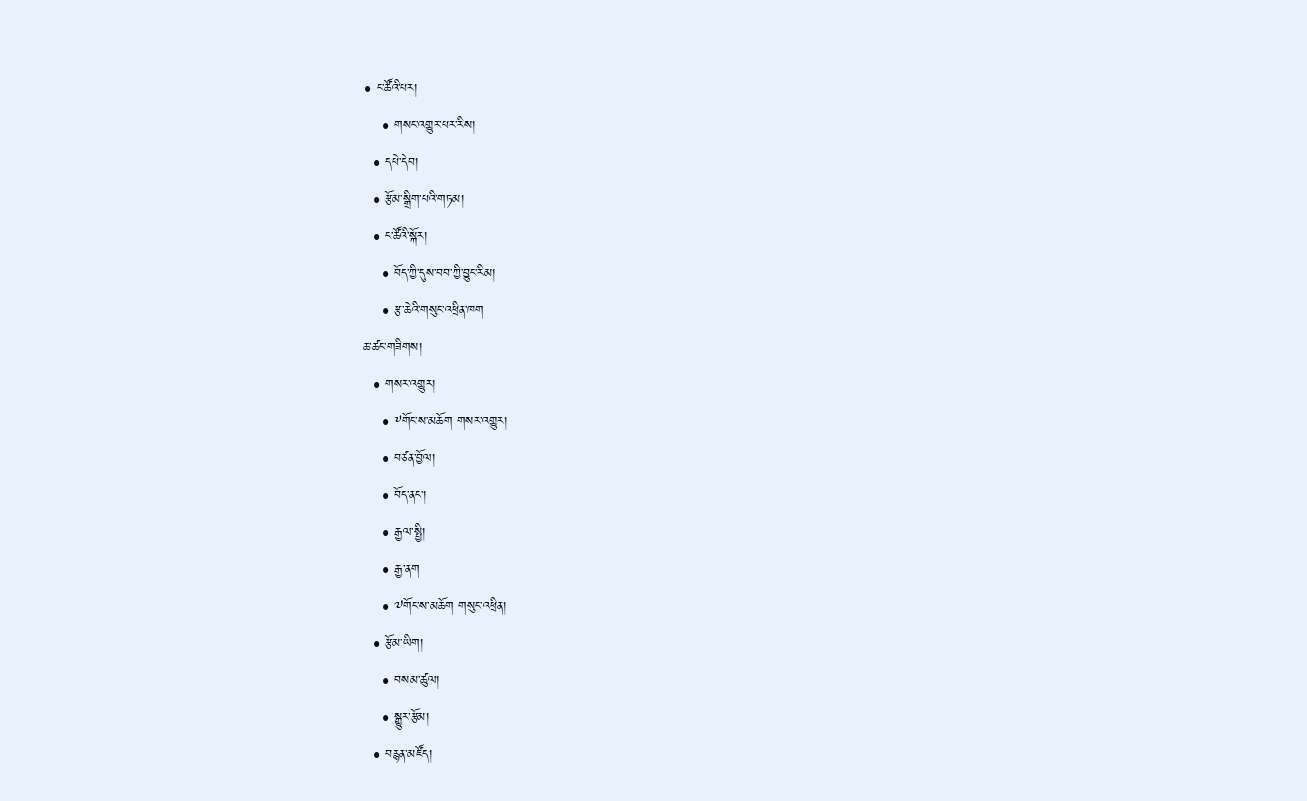• ང་ཚོའི་པར།
    • གསང་འགྱུར་པར་རིས།
  • དཔེ་དེབ།
  • རྩོམ་སྒྲིག་པའི་གཏམ།
  • ང་ཚོའི་སྐོར།
    • བོད་ཀྱི་དུས་བབ་ཀྱི་བྱུང་རིམ།
    • རྩ་ཆེའི་གསུང་འཕྲིན་ཁག
ཆ་ཚང་གཟིགས།
  • གསར་འགྱུར།
    • ༸གོང་ས་མཆོག གསར་འགྱུར།
    • བཙན་བྱོལ།
    • བོད་ནང་།
    • རྒྱལ་སྤྱི།
    • རྒྱ་ནག
    • ༧གོང་ས་མཆོག གསུང་འཕྲིན།
  • རྩོམ་ཡིག།
    • བསམ་ཚུལ།
    • སྒྱུར་རྩོམ།
  • བརྙན་མཛོད།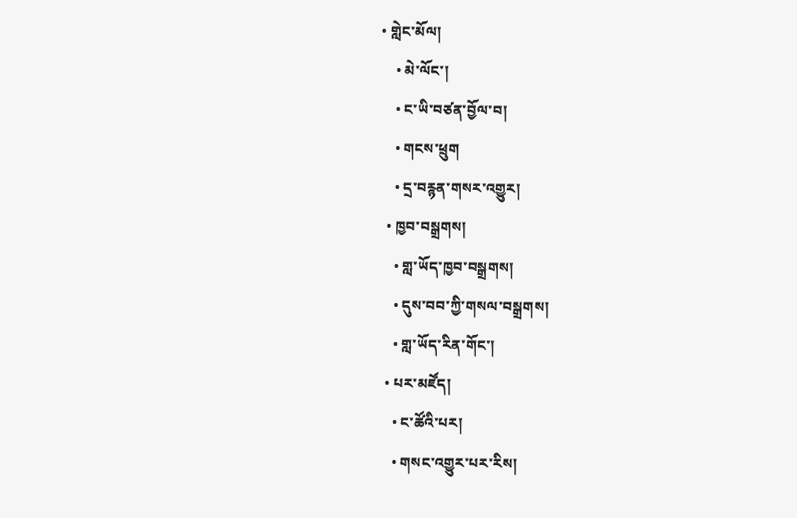• གླེང་མོལ།
    • མེ་ལོང་།
    • ང་ཡི་བཙན་བྱོལ་བ།
    • གངས་ཕྲུག
    • དྲ་བརྙན་གསར་འགྱུར།
  • ཁྱབ་བསྒྲགས།
    • གླ་ཡོད་ཁྱབ་བསྒྲགས།
    • དུས་བབ་ཀྱི་གསལ་བསྒྲགས།
    • གླ་ཡོད་རིན་གོང་།
  • པར་མཛོད།
    • ང་ཚོའི་པར།
    • གསང་འགྱུར་པར་རིས།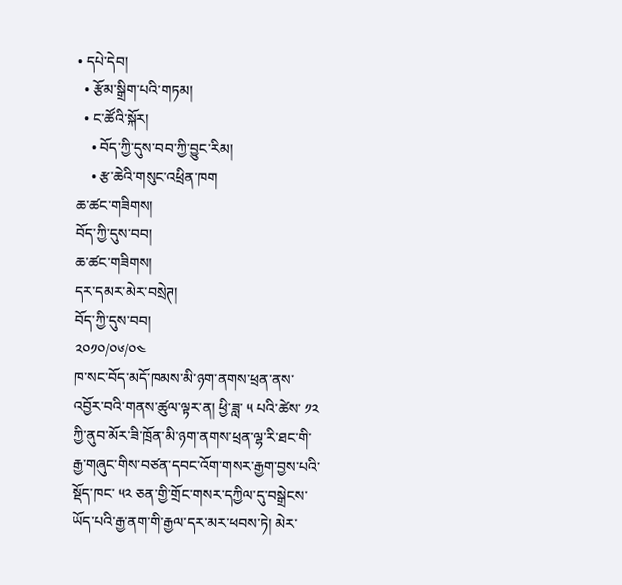• དཔེ་དེབ།
  • རྩོམ་སྒྲིག་པའི་གཏམ།
  • ང་ཚོའི་སྐོར།
    • བོད་ཀྱི་དུས་བབ་ཀྱི་བྱུང་རིམ།
    • རྩ་ཆེའི་གསུང་འཕྲིན་ཁག
ཆ་ཚང་གཟིགས།
བོད་ཀྱི་དུས་བབ།
ཆ་ཚང་གཟིགས།
དར་དམར་མེར་བསྲེཊ།
བོད་ཀྱི་དུས་བབ།
༢༠༡༠/༠༦/༠༤
ཁ་སང་བོད་མདོ་ཁམས་མི་ཉག་ནགས་ཕྲན་ནས་འབྱོར་བའི་གནས་ཚུལ་ལྟར་ན། ཕྱི་ཟླ་ ༥ པའི་ཚེས་ ༡༢ ཀྱི་ནུབ་མོར་ཟི་ཁྲོན་མི་ཉག་ནགས་ཕྲན་ལྷ་རི་ཐང་གི་རྒྱ་གཞུང་གིས་བཙན་དབང་འོག་གསར་རྒྱག་བྱས་པའི་སྡོད་ཁང་ ༥༢ ཅན་གྱི་གྲོང་གསར་དཀྱིལ་དུ་བསྒྲེངས་ཡོད་པའི་རྒྱ་ནག་གི་རྒྱལ་དར་མར་ཕབས་ཏེ། མེར་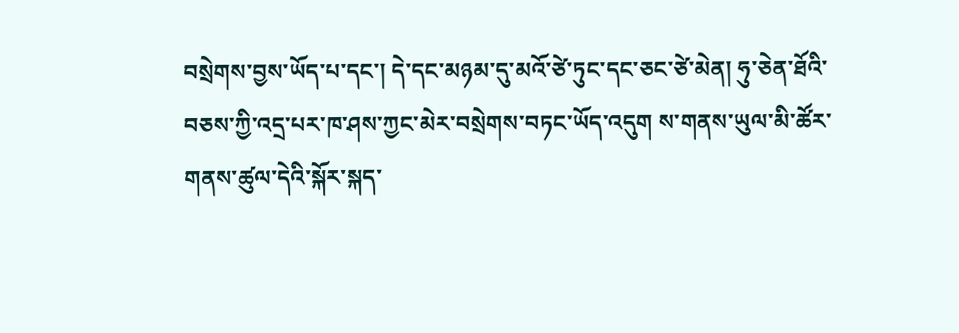བསྲེགས་བྱས་ཡོད་པ་དང་། དེ་དང་མཉམ་དུ་མའོ་ཙེ་ཏུང་དང་ཅང་ཙེ་མེན། ཧུ་ཅེན་ཐོའི་བཅས་ཀྱི་འདྲ་པར་ཁ་ཤས་ཀྱང་མེར་བསྲེགས་བཏང་ཡོད་འདུག ས་གནས་ཡུལ་མི་ཚོར་གནས་ཚུལ་དེའི་སྐོར་སྐད་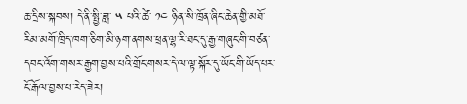ཆ་དྲིས་སྐབས། དེ་ནི་སྤྱི་ཟླ་ ༥ པའི་ཚེ་ ༡༤ ཉིན་སི་ཁྲོན་ཞིང་ཆེན་གྱི་མཐོ་རིམ་མགོ་ཁྲིད་ཁག་ཅིག་མི་ཉག་ནགས་ཕྲན་ལྷ་རི་ཐང་དུ་རྒྱ་གཞུང་གི་བཙན་དབང་འོག་གསར་རྒྱག་བྱས་པའི་གྲོང་གསར་དེ་ལ་ལྟ་སྐོར་དུ་ཡོང་གི་ཡོད་པར་ངོ་རྒོལ་བྱས་པ་རེད་ཟེར།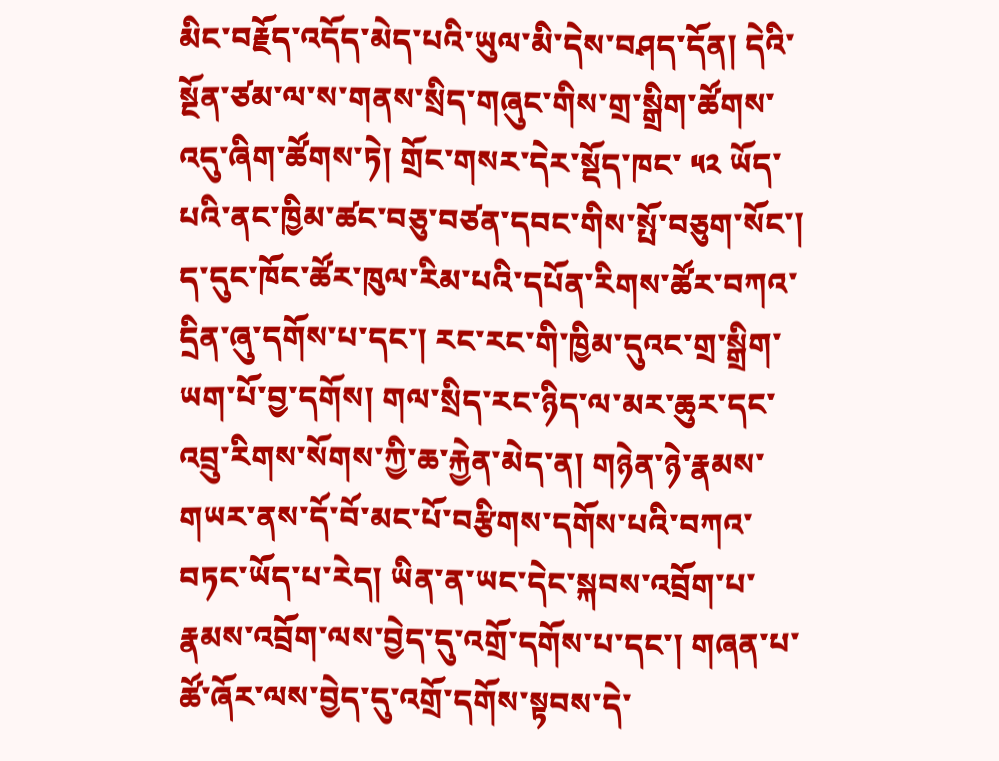མིང་བརྗོད་འདོད་མེད་པའི་ཡུལ་མི་དེས་བཤད་དོན། དེའི་སྔོན་ཙམ་ལ་ས་གནས་སྲིད་གཞུང་གིས་གྲ་སྒྲིག་ཚོགས་འདུ་ཞིག་ཚོགས་ཏེ། གྲོང་གསར་དེར་སྡོད་ཁང་ ༥༢ ཡོད་པའི་ནང་ཁྱིམ་ཚང་བཅུ་བཙན་དབང་གིས་སྤོ་བཅུག་སོང་། ད་དུང་ཁོང་ཚོར་ཁུལ་རིམ་པའི་དཔོན་རིགས་ཚོར་བཀའ་དྲིན་ཞུ་དགོས་པ་དང་། རང་རང་གི་ཁྱིམ་དུའང་གྲ་སྒྲིག་ཡག་པོ་བྱ་དགོས། གལ་སྲིད་རང་ཉིད་ལ་མར་ཆུར་དང་འབྲུ་རིགས་སོགས་ཀྱི་ཆ་རྐྱེན་མེད་ན། གཉེན་ཉེ་རྣམས་གཡར་ནས་དོ་བོ་མང་པོ་བརྩིགས་དགོས་པའི་བཀའ་བཏང་ཡོད་པ་རེད། ཡིན་ན་ཡང་དེང་སྐབས་འབྲོག་པ་རྣམས་འབྲོག་ལས་བྱེད་དུ་འགྲོ་དགོས་པ་དང་། གཞན་པ་ཚོ་ཞོར་ལས་བྱེད་དུ་འགྲོ་དགོས་སྟབས་དེ་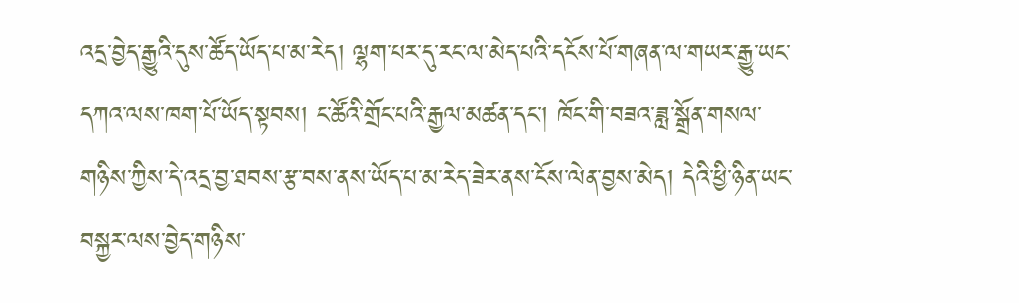འདྲ་བྱེད་རྒྱུའི་དུས་ཚོད་ཡོད་པ་མ་རེད། ལྷག་པར་དུ་རང་ལ་མེད་པའི་དངོས་པོ་གཞན་ལ་གཡར་རྒྱུ་ཡང་དཀའ་ལས་ཁག་པོ་ཡོད་སྟབས། ང་ཚོའི་གྲོང་པའི་རྒྱལ་མཚན་དང་། ཁོང་གི་བཟའ་ཟླ་སྒྲོན་གསལ་གཉིས་ཀྱིས་དེ་འདྲ་བྱ་ཐབས་རྩ་བས་ནས་ཡོད་པ་མ་རེད་ཟེར་ནས་ངོས་ལེན་བྱས་མེད། དེའི་ཕྱི་ཉིན་ཡང་བསྐྱར་ལས་བྱེད་གཉིས་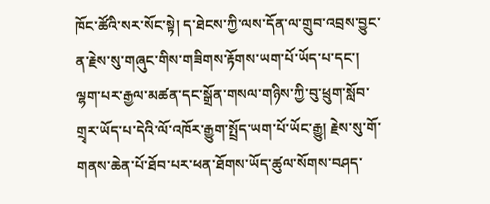ཁོང་ཚོའི་སར་སོང་སྟེ། ད་ཐེངས་ཀྱི་ལས་དོན་ལ་གྲུབ་འབྲས་བྱུང་ན་རྗེས་སུ་གཞུང་གིས་གཟིགས་རྟོགས་ཡག་པོ་ཡོད་པ་དང་། ལྷག་པར་རྒྱལ་མཚན་དང་སྒྲོན་གསལ་གཉིས་ཀྱི་བུ་ཕྲུག་སློབ་གྲྭར་ཡོད་པ་དེའི་ལོ་འཁོར་རྒྱུག་སྤྲོད་ཡག་པོ་ཡོང་རྒྱུ། རྗེས་སུ་གོ་གནས་ཆེན་པོ་ཐོབ་པར་ཕན་ཐོགས་ཡོད་ཚུལ་སོགས་བཤད་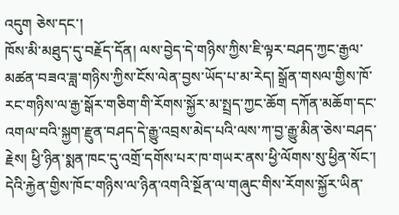འདུག ཅེས་དང་།
ཁོས་མི་མཐུད་དུ་བརྗོད་དོན། ལས་བྱེད་དེ་གཉིས་ཀྱིས་ཇི་ལྟར་བཤད་ཀྱང་རྒྱལ་མཚན་བཟའ་ཟླ་གཉིས་ཀྱིས་ངོས་ལེན་བྱས་ཡོད་པ་མ་རེད། སྒྲོན་གསལ་གྱིས་ཁོ་རང་གཉིས་ལ་རྒྱ་སྒོར་གཅིག་གི་རོགས་སྐྱོར་མ་སྤྲད་ཀྱང་ཆོག དཀོན་མཆོག་དང་འགལ་བའི་སྐྱག་རྫུན་བཤད་དེ་རྒྱུ་འབྲས་མེད་པའི་ལས་ཀ་བྱ་རྒྱུ་མིན་ཅེས་བཤད་རྗེས། ཕྱི་ཉིན་སྨན་ཁང་དུ་འགྲོ་དགོས་པར་ཁ་གཡར་ནས་ཕྱི་ལོགས་སུ་ཕྱིན་སོང་། དེའི་རྐྱེན་གྱིས་ཁོང་གཉིས་ལ་ཉིན་འགའི་སྔོན་ལ་གཞུང་གིས་རོགས་སྐྱོར་ཡིན་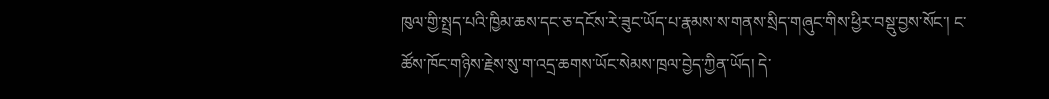ཁུལ་གྱི་སྤྲད་པའི་ཁྱིམ་ཆས་དང་ཅ་དངོས་རེ་ཟུང་ཡོད་པ་རྣམས་ས་གནས་སྲིད་གཞུང་གིས་ཕྱིར་བསྡུ་བྱས་སོང་། ང་ཚོས་ཁོང་གཉིས་རྗེས་སུ་ག་འདྲ་ཆགས་ཡོང་སེམས་ཁྲལ་བྱེད་ཀྱིན་ཡོད། དེ་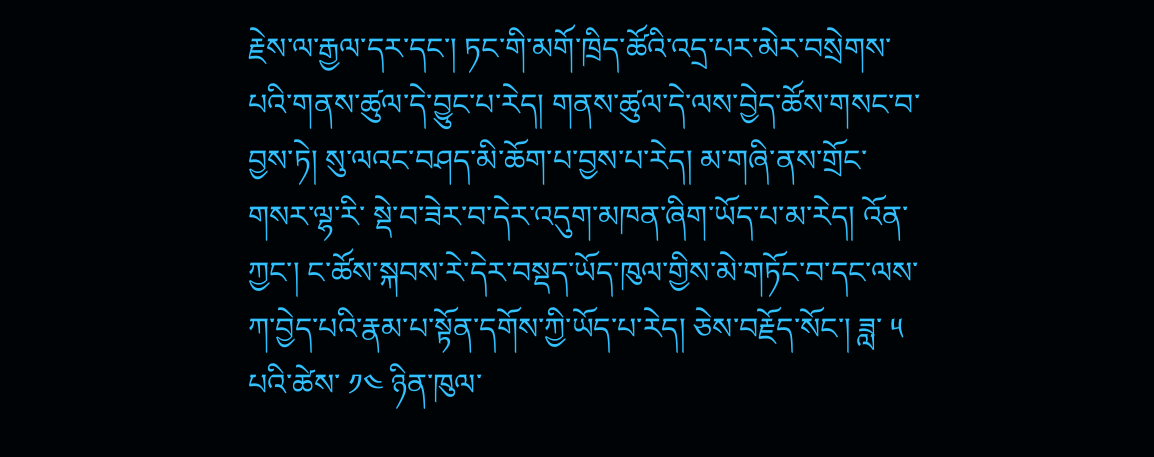རྗེས་ལ་རྒྱལ་དར་དང་། ཏང་གི་མགོ་ཁྲིད་ཚོའི་འདྲ་པར་མེར་བསྲེགས་པའི་གནས་ཚུལ་དེ་བྱུང་པ་རེད། གནས་ཚུལ་དེ་ལས་བྱེད་ཚོས་གསང་བ་བྱས་ཏེ། སུ་ལའང་བཤད་མི་ཆོག་པ་བྱས་པ་རེད། མ་གཞི་ནས་གྲོང་གསར་ལྷ་རི་ སྡེ་བ་ཟེར་བ་དེར་འདུག་མཁན་ཞིག་ཡོད་པ་མ་རེད། འོན་ཀྱང་། ང་ཚོས་སྐབས་རེ་དེར་བསྡད་ཡོད་ཁུལ་གྱིས་མེ་གཏོང་བ་དང་ལས་ཀ་བྱེད་པའི་རྣམ་པ་སྟོན་དགོས་ཀྱི་ཡོད་པ་རེད། ཅེས་བརྗོད་སོང་། ཟླ་ ༥ པའི་ཚེས་ ༡༤ ཉིན་ཁུལ་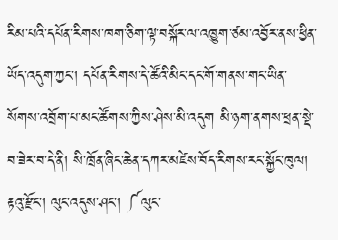རིམ་པའི་དཔོན་རིགས་ཁག་ཅིག་ལྟ་བསྐོར་ལ་འཁྱུག་ཙམ་འབྱོར་ནས་ཕྱིན་ཡོད་འདུག་ཀྱང་། དཔོན་རིགས་དེ་ཚོའི་མིང་དང་གོ་གནས་གང་ཡིན་སོགས་འབྲོག་པ་མང་ཚོགས་ཀྱིས་ཤེས་མི་འདུག མི་ཉག་ནགས་ཕྲན་སྡེ་བ་ཟེར་བ་དེ་ནི། སི་ཁྲོན་ཞིང་ཆེན་དཀར་མཛེས་བོད་རིགས་རང་སྐྱོང་ཁུལ། རྟའུ་རྫོང་། ལུང་འདུས་ཤང་། ༼ལུང་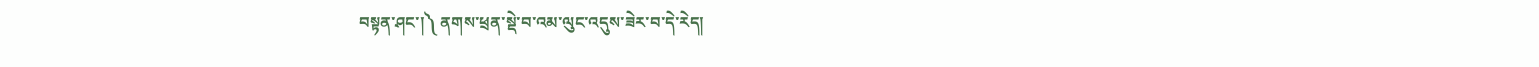བསྟན་ཤང་།༽ ནགས་ཕྲན་སྡེ་བ་འམ་ལུང་འདུས་ཟེར་བ་དེ་རེད།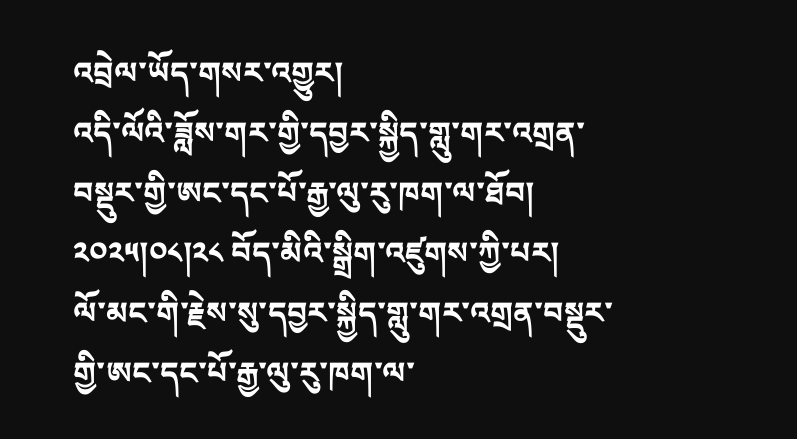འབྲེལ་ཡོད་གསར་འགྱུར།
འདི་ལོའི་ཟློས་གར་གྱི་དབྱར་སྐྱིད་གླུ་གར་འགྲན་བསྡུར་གྱི་ཨང་དང་པོ་རྒྱ་ལུ་རུ་ཁག་ལ་ཐོབ། ༢༠༢༥།༠༨།༢༨ བོད་མིའི་སྒྲིག་འཛུགས་ཀྱི་པར།
ལོ་མང་གི་རྗེས་སུ་དབྱར་སྐྱིད་གླུ་གར་འགྲན་བསྡུར་གྱི་ཨང་དང་པོ་རྒྱ་ལུ་རུ་ཁག་ལ་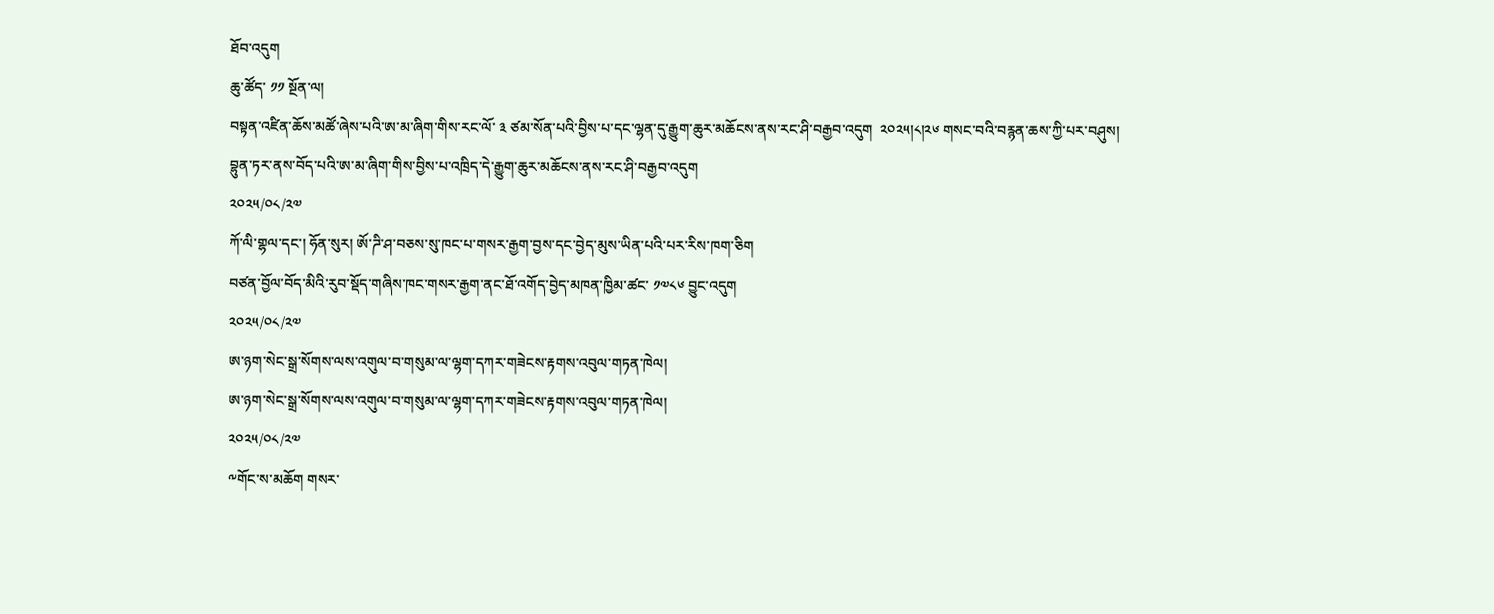ཐོབ་འདུག
ཆུ་ཚོད་ ༡༡ སྔོན་ལ།
བསྟན་འཛིན་ཆོས་མཚོ་ཞེས་པའི་ཨ་མ་ཞིག་གིས་རང་ལོ་ ༣ ཙམ་སོན་པའི་བྱིས་པ་དང་ལྷན་དུ་རྒྱུག་ཆུར་མཆོངས་ནས་རང་ཤི་བརྒྱབ་འདུག  ༢༠༢༥།༨།༢༦ གསང་བའི་བརྙན་ཆས་ཀྱི་པར་བཤུས།
བྷུན་ཏར་ནས་བོད་པའི་ཨ་མ་ཞིག་གིས་བྱིས་པ་འཁྲིད་དེ་རྒྱུག་ཆུར་མཆོངས་ནས་རང་ཤི་བརྒྱབ་འདུག
༢༠༢༥/༠༨/༢༧
ཀོ་ལི་གྷལ་དང་། ཧོན་སུར། ཨོ་ཌི་ཤ་བཅས་སུ་ཁང་པ་གསར་རྒྱག་བྱས་དང་བྱེད་མུས་ཡིན་པའི་པར་རིས་ཁག་ཅིག
བཙན་བྱོལ་བོད་མིའི་རུབ་སྡོད་གཞིས་ཁང་གསར་རྒྱག་ནང་ཐོ་འགོད་བྱེད་མཁན་ཁྱིམ་ཚང་ ༡༧༨༦ བྱུང་འདུག
༢༠༢༥/༠༨/༢༧
ཨ་ཉག་སེང་སྒྲ་སོགས་ལས་འགུལ་བ་གསུམ་ལ་ལྷག་དཀར་གཟེངས་རྟགས་འབུལ་གཏན་ཁེལ།
ཨ་ཉག་སེང་སྒྲ་སོགས་ལས་འགུལ་བ་གསུམ་ལ་ལྷག་དཀར་གཟེངས་རྟགས་འབུལ་གཏན་ཁེལ།
༢༠༢༥/༠༨/༢༧
༸གོང་ས་མཆོག གསར་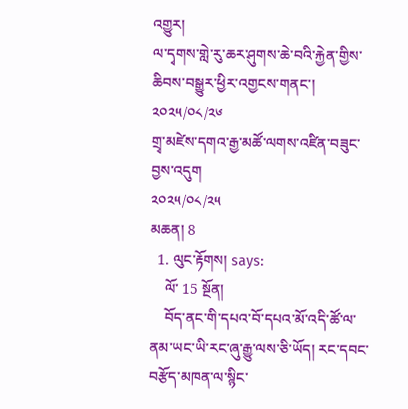འགྱུར།
ལ་དྭགས་གླེ་རུ་ཆར་ཤུགས་ཆེ་བའི་རྐྱེན་གྱིས་ཆིབས་བསྒྱུར་ཕྱིར་འགྱངས་གནང་།
༢༠༢༥/༠༨/༢༦
གྲྭ་མཛེས་དགའ་རྒྱ་མཚོ་ལགས་འཛིན་བཟུང་བྱས་འདུག
༢༠༢༥/༠༨/༢༥
མཆན། 8
  1. ལུང་རྟོགས། says:
    ལོ་ 15 སྔོན།
    བོད་ནང་གི་དཔའ་བོ་དཔའ་མོ་འདི་ཚོ་ལ་ནམ་ཡང་ཡི་རང་ཞུ་རྒྱུ་ལས་ཅི་ཡོད། རང་དབང་བརྩོད་མཁན་ལ་སྙིང་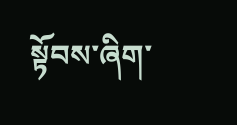སྟོབས་ཞིག་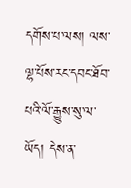དགོས་པ་ལས། ལས་ལྷ་པོས་རང་དབང་ཐོབ་པའི་ལོ་རྒྱུས་སུ་ལ་ཡོད། དེས་ན་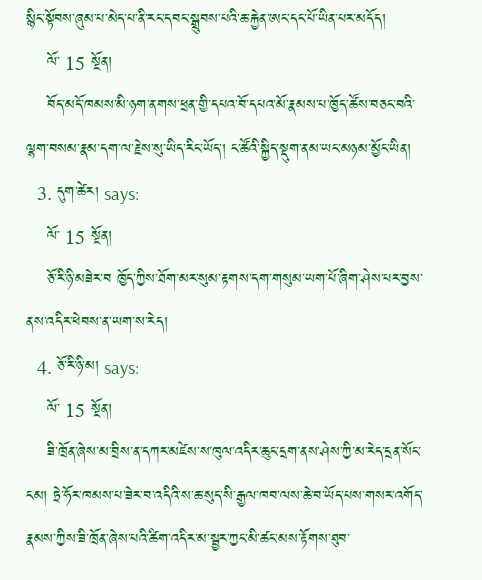སྙིང་སྟོབས་ཞུམ་པ་མེད་པ་ནི་རང་དབང་སྒྲུབས་པའི་ཆ་རྐྱེན་ཨང་དང་པོ་ཡིན་པར་མདོད།
    ལོ་ 15 སྔོན།
    བོད་མདོ་ཁམས་མི་ཉག་ནགས་ཕྲན་གྱི་དཔའ་བོ་དཔའ་མོ་རྣམས་པ་ཁྱོད་ཚོས་བཅང་བའི་ལྷག་བསམ་རྣམ་དག་ལ་རྗེས་སུ་ཡིད་རིང་ཡོད་། ང་ཚོའི་སྐྱིད་སྡུག་ནམ་ཡང་མཉམ་མྱོང་ཡིན།
  3. དུག་ཚེར། says:
    ལོ་ 15 སྔོན།
    ཅོ་རི་ཉི་མཟེར་བ ཁྱོད་ཀྱིས་ཐོག་མར་སུམ་རྟགས་དག་གསུམ་ཡག་པོ་ཞིག་ཤེས་པར་བྱས་ནས་འདིར་ཕེབས་ན་ཡག་ས་རེད།
  4. ཅོ་རི་ཉི་མ། says:
    ལོ་ 15 སྔོན།
    ཟི་ཁྲོན་ཞེས་མ་བྲིས་ན་དཀར་མཛེས་ས་ཁུལ་འདིར་ཆུང་དྲག་ནས་ཤེས་ཀྱི་མ་རེད་དྲན་སོང་ངམ། ཏྲེ་ཧོར་ཁམས་པ་ཟེར་བ་འདིའི་ས་ཆ་སུད་སི་རྒྱལ་ཁབ་ལས་ཆེ་བ་ཡོད་པས་གསར་འགོད་རྣམས་ཀྱིས་ཟི་ཁྲོན་ཞེས་པའི་ཚིག་འདིར་མ་སྦྱར་ཀྱང་མི་ཚང་མས་རྟོགས་ཐུབ་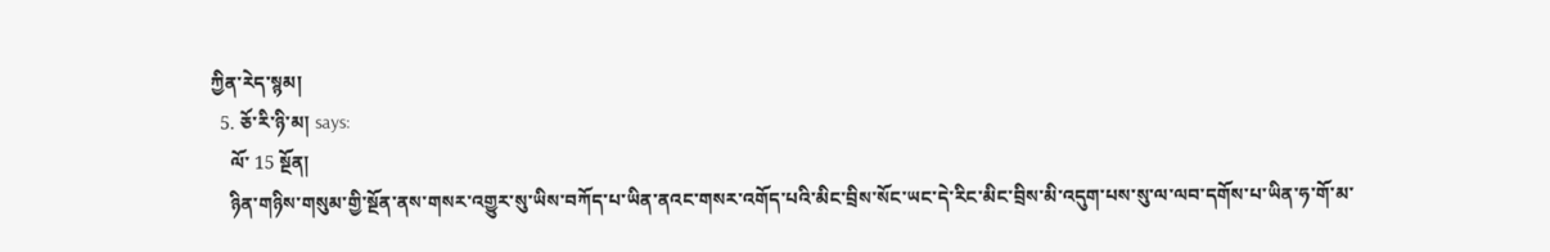ཀྱིན་རེད་སྙམ།
  5. ཅོ་རི་ཉི་མ། says:
    ལོ་ 15 སྔོན།
    ཉིན་གཉིས་གསུམ་གྱི་སྔོན་ནས་གསར་འགྱུར་སུ་ཡིས་བཀོད་པ་ཡིན་ནའང་གསར་འགོད་པའི་མིང་བྲིས་སོང་ཡང་དེ་རིང་མིང་བྲིས་མི་འདུག་པས་སུ་ལ་ལབ་དགོས་པ་ཡིན་ཧ་གོ་མ་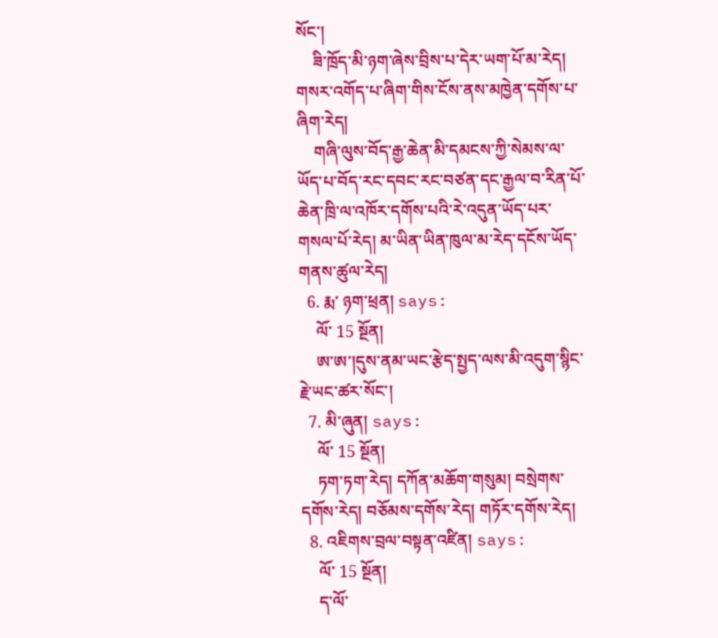སོང་།
    ཟི་ཁྲོད་མི་ཉག་ཞེས་བྲིས་པ་དེར་ཡག་པོ་མ་རེད། གསར་འགོད་པ་ཞིག་གིས་ངོས་ནས་མཁྱེན་དགོས་པ་ཞིག་རེད།
    གཞི་ལུས་བོད་རྒྱ་ཆེན་མི་དམངས་ཀྱི་སེམས་ལ་ཡོད་པ་བོད་རང་དབང་རང་བཙན་དང་རྒྱལ་བ་རིན་པོ་ཆེན་ཁྲི་ལ་འཁོར་དགོས་པའི་རེ་འདུན་ཡོད་པར་གསལ་པོ་རེད། མ་ཡིན་ཡིན་ཁུལ་མ་རེད་དངོས་ཡོད་གནས་ཚུལ་རེད།
  6. རྨ་ ཉག་ཕྲན། says:
    ལོ་ 15 སྔོན།
    ཨ་ཨ་།དུས་ནམ་ཡང་རྩེད་སྤྱད་ལས་མི་འདུག་སྙིང་རྗེ་ཡང་ཚར་སོང་།
  7. མི་ཞུན། says:
    ལོ་ 15 སྔོན།
    ཏག་ཏག་རེད། དཀོན་མཆོག་གསུམ། བསྲེགས་དགོས་རེད། བཅོམས་དགོས་རེད། གཏོར་དགོས་རེད།
  8. འཇིགས་བྲལ་བསྟན་འཛིན། says:
    ལོ་ 15 སྔོན།
    ད་ལོ་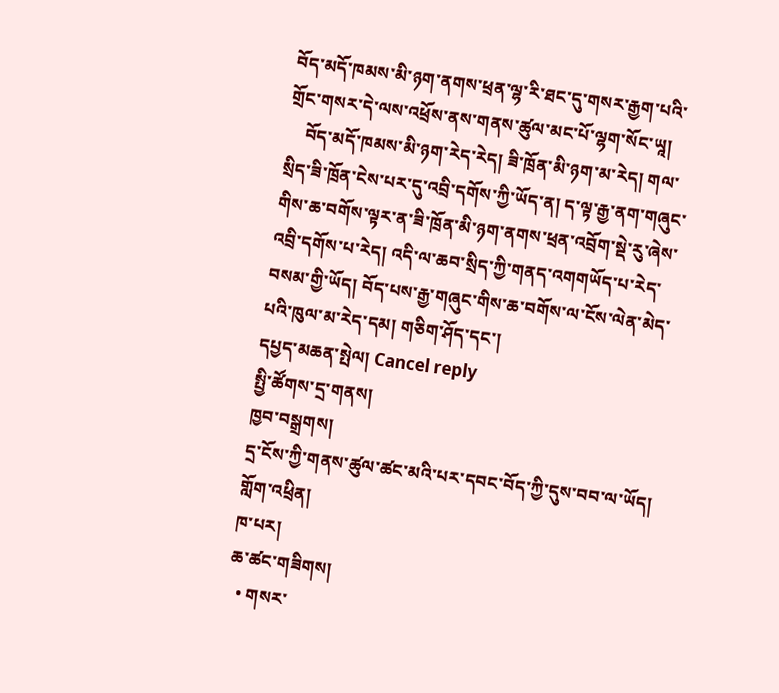བོད་མདོ་ཁམས་མི་ཉག་ནགས་ཕྲན་ལྷ་རི་ཐང་དུ་གསར་རྒྱག་པའི་གྲོང་གསར་དེ་ལས་འཕྲོས་ནས་གནས་ཚུལ་མང་པོ་ལྷག་སོང་ཡཱ།
    བོད་མདོ་ཁམས་མི་ཉག་རེད་རེད། ཟི་ཁྲོན་མི་ཉག་མ་རེད། གལ་སྲིད་ཟི་ཁྲོན་ངེས་པར་དུ་འབྲི་དགོས་ཀྱི་ཡོད་ན། ད་ལྟ་རྒྱ་ནག་གཞུང་གིས་ཆ་བགོས་ལྟར་ན་ཟི་ཁྲོན་མི་ཉག་ནགས་ཕྲན་འབྲོག་སྡེ་རུ་ཞེས་འབྲི་དགོས་པ་རེད། འདི་ལ་ཆབ་སྲིད་ཀྱི་གནད་འགགཡོད་པ་རེད་བསམ་གྱི་ཡོད། བོད་པས་རྒྱ་གཞུང་གིས་ཆ་བགོས་ལ་ངོས་ལེན་མེད་པའི་ཁུལ་མ་རེད་དམ། གཅིག་ཤོད་དང་།
དཔྱད་མཆན་སྤེལ། Cancel reply
སྤྱི་ཚོགས་དྲ་གནས།
ཁྱབ་བསྒྲགས།
དྲ་ངོས་ཀྱི་གནས་ཚུལ་ཚང་མའི་པར་དབང་བོད་ཀྱི་དུས་བབ་ལ་ཡོད།
གློག་འཕྲིན།
ཁ་པར།
ཆ་ཚང་གཟིགས།
  • གསར་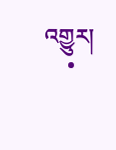འགྱུར།
    •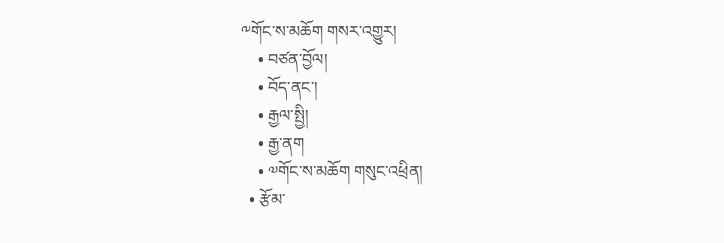༸གོང་ས་མཆོག གསར་འགྱུར།
    • བཙན་བྱོལ།
    • བོད་ནང་།
    • རྒྱལ་སྤྱི།
    • རྒྱ་ནག
    • ༧གོང་ས་མཆོག གསུང་འཕྲིན།
  • རྩོམ་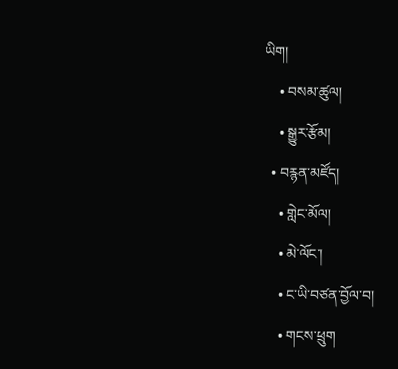ཡིག།
    • བསམ་ཚུལ།
    • སྒྱུར་རྩོམ།
  • བརྙན་མཛོད།
    • གླེང་མོལ།
    • མེ་ལོང་།
    • ང་ཡི་བཙན་བྱོལ་བ།
    • གངས་ཕྲུག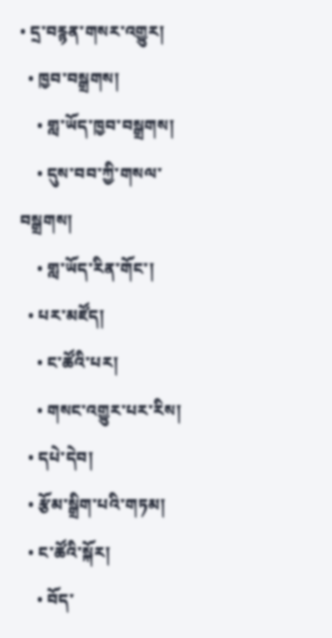• དྲ་བརྙན་གསར་འགྱུར།
  • ཁྱབ་བསྒྲགས།
    • གླ་ཡོད་ཁྱབ་བསྒྲགས།
    • དུས་བབ་ཀྱི་གསལ་བསྒྲགས།
    • གླ་ཡོད་རིན་གོང་།
  • པར་མཛོད།
    • ང་ཚོའི་པར།
    • གསང་འགྱུར་པར་རིས།
  • དཔེ་དེབ།
  • རྩོམ་སྒྲིག་པའི་གཏམ།
  • ང་ཚོའི་སྐོར།
    • བོད་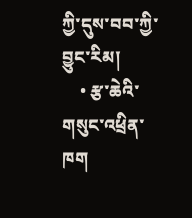ཀྱི་དུས་བབ་ཀྱི་བྱུང་རིམ།
    • རྩ་ཆེའི་གསུང་འཕྲིན་ཁག